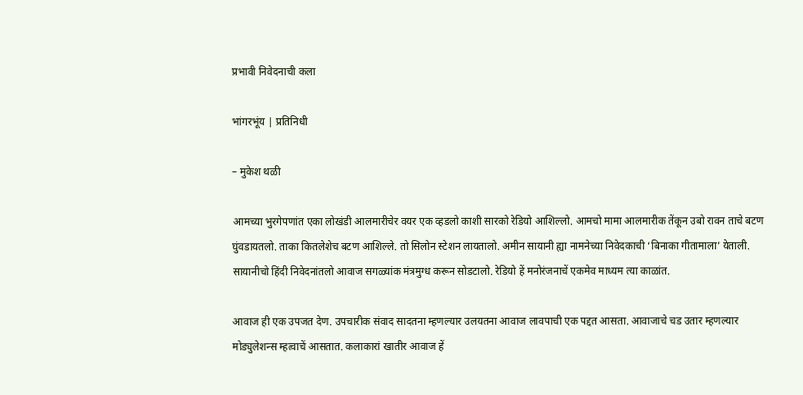प्रभावी निवेदनाची कला

भांगरभूंय | प्रतिनिधी

– मुकेश थळी

आमच्या भुरगेपणांत एका लोखंडी आलमारीचेर वयर एक व्हडलो काशी सारको रेडियो आशिल्लो. आमचो मामा आलमारीक तेंकून उबो रावन ताचे बटण घुंवडायतलो. ताका कितलेशेच बटण आशिल्ले. तो सिलोन स्टेशन लायतालो. अमीन सायानी ह्या नामनेच्या निवेदकाची ‘बिनाका गीतामाला’ येताली. सायानीचो हिंदी निवेदनांतलो आवाज सगळ्यांक मंत्रमुग्ध करून सोडटालो. रेडियो हें मनोरंजनाचें एकमेव माध्यम त्या काळांत.

आवाज ही एक उपजत देण. उपचारीक संवाद सादतना म्हणल्यार उलयतना आवाज लावपाची एक पद्दत आसता. आवाजाचे चड उतार म्हणल्यार मोड्युलेशन्स म्हत्वाचें आसतात. कलाकारां खातीर आवाज हें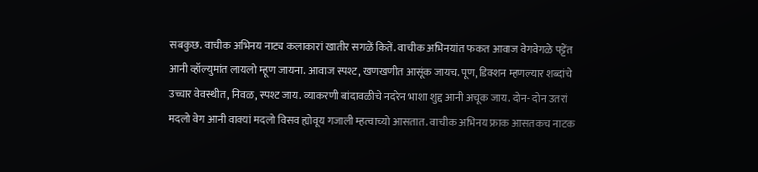सबकुछ. वाचीक अभिनय नाट्य कलाकारां खातीर सगळें कितें. वाचीक अभिनयांत फकत आवाज वेगवेगळे पट्टेंत आनी व्हॉल्युमांत लायलो म्हूण जायना. आवाज स्पश्ट, खणखणीत आसूंक जायच. पूण, डिक्शन म्हणल्यार शब्दांचे उच्चार वेवस्थीत, निवळ, स्पश्ट जाय. व्याकरणी बांदावळीचे नदरेन भाशा शुद्द आनी अचूक जाय. दोन- दोन उतरां मदलो वेग आनी वाक्यां मदलो विसव ह्योवूय गजाली म्हत्वाच्यो आसतात. वाचीक अभिनय फ्राक आसतकच नाटक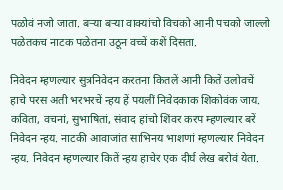पळोवं नजो जाता. बऱ्या बऱ्या वाक्यांचो विचको आनी पचको जाल्लो पळेतकच नाटक पळेतना उठून वच्चें कशें दिसता.

निवेदन म्हणल्यार सुत्रनिवेदन करतना कितलें आनी कितें उलोवचें हाचे परस अती भरभरचें न्हय हें पयलीं निवेदकाक शिकोवंक जाय. कविता, वचनां, सुभाषितां, संवाद हांचो शिंवर करप म्हणल्यार बरें निवेदन न्हय. नाटकी आवाजांत साभिनय भाशणां म्हणल्यार निवेदन न्हय. निवेदन म्हणल्यार कितें न्हय हाचेर एक दीर्घ लेख बरोवं येता.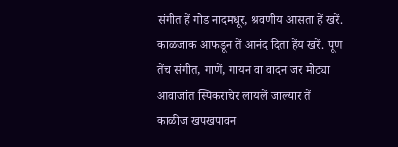संगीत हें गोड नादमधूर, श्रवणीय आसता हें खरें. काळजाक आफडून तें आनंद दिता हेंय खरें. पूण तेंच संगीत, गाणें, गायन वा वादन जर मोट्या आवाजांत स्पिकराचेर लायलें जाल्यार तें काळीज खपखपावन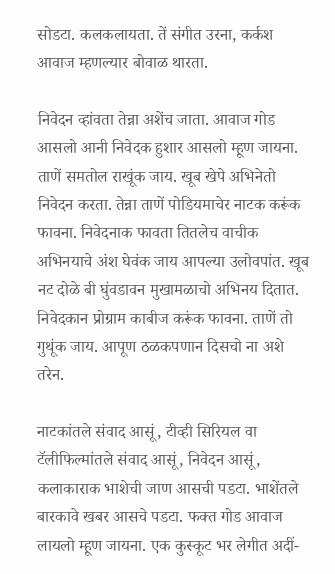सोडटा. कलकलायता. तें संगीत उरना, कर्कश आवाज म्हणल्यार बोवाळ थारता.

निवेदन व्हांवता तेन्ना अशेंच जाता. आवाज गोड आसलो आनी निवेदक हुशार आसलो म्हूण जायना. ताणें समतोल राखूंक जाय. खूब खेपे अभिनेतो निवेदन करता. तेन्ना ताणें पोडियमाचेर नाटक करूंक फावना. निवेदनाक फावता तितलेच वाचीक अभिनयाचे अंश घेवंक जाय आपल्या उलोवपांत. खूब नट दोळे बी घुंवडावन मुखामळाचो अभिनय दितात. निवेदकान प्रोग्राम काबीज करूंक फावना. ताणें तो गुथूंक जाय. आपूण ठळकपणान दिसचो ना अशे तरेन.

नाटकांतले संवाद आसूं, टीव्ही सिरियल वा टॅलीफिल्मांतले संवाद आसूं, निवेदन आसूं, कलाकाराक भाशेची जाण आसची पडटा. भाशेंतले बारकावे खबर आसचे पडटा. फक्त गोड आवाज लायलो म्हूण जायना. एक कुस्कूट भर लेगीत अदीं-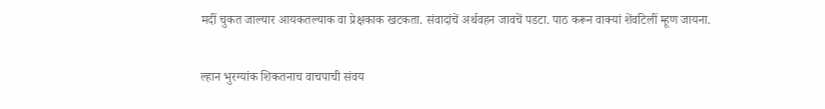मदीं चुकत जाल्यार आयकतल्याक वा प्रेक्षकाक खटकता. संवादांचें अर्थवहन जावचें पडटा. पाठ करून वाक्यां शेंवटिलीं म्हूण जायना.

ल्हान भुरग्यांक शिकतनाच वाचपाची संवय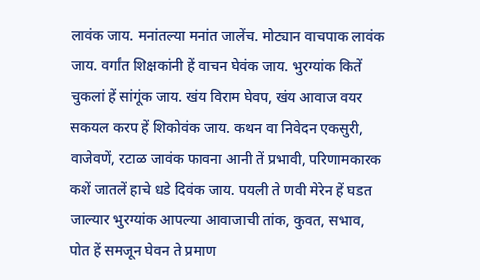लावंक जाय. मनांतल्या मनांत जालेंच. मोट्यान वाचपाक लावंक जाय. वर्गांत शिक्षकांनी हें वाचन घेवंक जाय. भुरग्यांक कितें चुकलां हें सांगूंक जाय. खंय विराम घेवप, खंय आवाज वयर सकयल करप हें शिकोवंक जाय. कथन वा निवेदन एकसुरी, वाजेवणें, रटाळ जावंक फावना आनी तें प्रभावी, परिणामकारक कशें जातलें हाचे धडे दिवंक जाय. पयली ते णवी मेरेन हें घडत जाल्यार भुरग्यांक आपल्या आवाजाची तांक, कुवत, सभाव, पोत हें समजून घेवन ते प्रमाण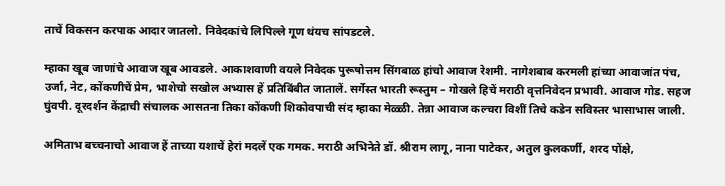ताचें विकसन करपाक आदार जातलो. निवेदकांचे लिपिल्ले गूण थंयच सांपडटले.

म्हाका खूब जाणांचे आवाज खूब आवडले. आकाशवाणी वयले निवेदक पुरूषोत्तम सिंगबाळ हांचो आवाज रेशमी. नागेशबाब करमली हांच्या आवाजांत पंच, उर्जा, नेट, कोंकणीचें प्रेम, भाशेचो सखोल अभ्यास हें प्रतिबिंबीत जातालें. सर्गेस्त भारती रूस्तुम – गोखले हिचें मराठी वृत्तनिवेदन प्रभावी. आवाज गोड. सहज घुंवपी. दूरदर्शन केंद्राची संचालक आसतना तिका कोंकणी शिकोवपाची संद म्हाका मेळ्ळी. तेन्ना आवाज कल्चरा विशीं तिचे कडेन सविस्तर भासाभास जाली.

अमिताभ बच्चनाचो आवाज हें ताच्या यशाचें हेरां मदलें एक गमक. मराठी अभिनेते डॉ. श्रीराम लागू, नाना पाटेकर, अतुल कुलकर्णी, शरद पोंक्षे,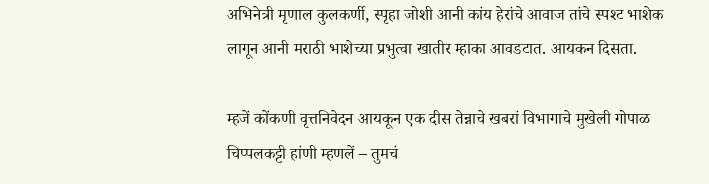अभिनेत्री मृणाल कुलकर्णी, स्पृहा जोशी आनी कांय हेरांचे आवाज तांचे स्पश्ट भाशेक लागून आनी मराठी भाशेच्या प्रभुत्वा खातीर म्हाका आवडटात. आयकन दिसता.

म्हजें कोंकणी वृत्तनिवेदन आयकून एक दीस तेन्नाचे खबरां विभागाचे मुखेली गोपाळ चिप्पलकट्टी हांणी म्हणलें – तुमचं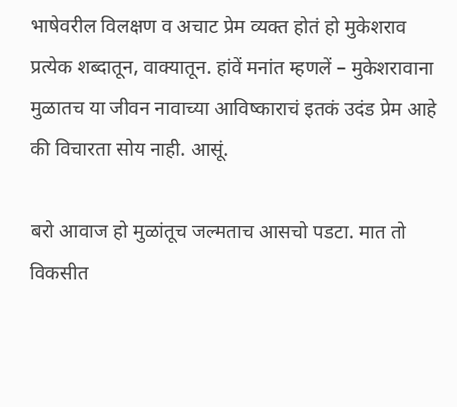भाषेवरील विलक्षण व अचाट प्रेम व्यक्त होतं हो मुकेशराव प्रत्येक शब्दातून, वाक्यातून. हांवें मनांत म्हणलें – मुकेशरावाना मुळातच या जीवन नावाच्या आविष्काराचं इतकं उदंड प्रेम आहे की विचारता सोय नाही. आसूं.

बरो आवाज हो मुळांतूच जल्मताच आसचो पडटा. मात तो विकसीत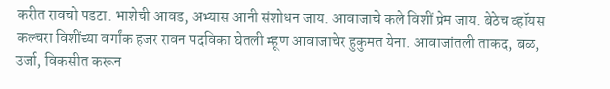करीत रावचो पडटा. भाशेची आवड, अभ्यास आनी संशोधन जाय. आवाजाचे कले विशीं प्रेम जाय. बेठेच व्हॉयस कल्चरा विशींच्या वर्गांक हजर रावन पदविका घेतली म्हूण आवाजाचेर हुकुमत येना. आवाजांतली ताकद, बळ, उर्जा, विकसीत करून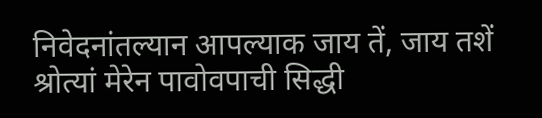निवेदनांतल्यान आपल्याक जाय तें, जाय तशें श्रोत्यां मेरेन पावोवपाची सिद्धी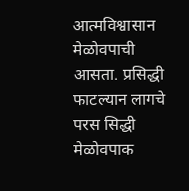आत्मविश्वासान मेळोवपाची आसता. प्रसिद्धी फाटल्यान लागचे परस सिद्धी मेळोवपाक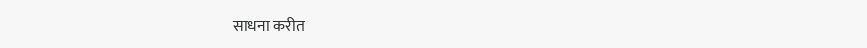साधना करीत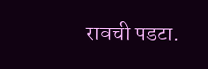रावची पडटा.